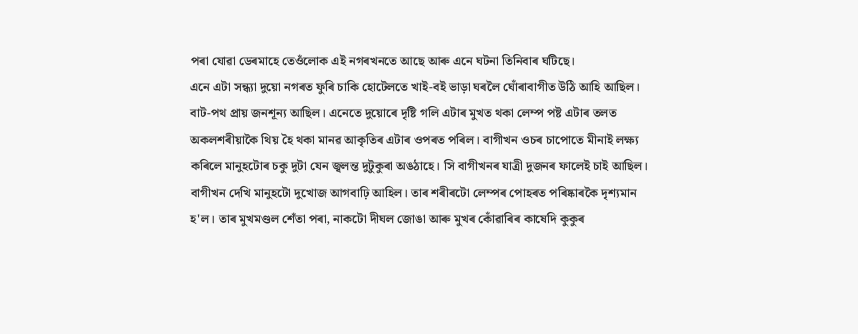পৰা যোৱা ডেৰমাহে তেওঁলোক এই নগৰখনতে আছে আৰু এনে ঘটনা তিনিবাৰ ঘটিছে।
এনে এটা সন্ধ্যা দুয়ো নগৰত ফুৰি চাকি হোটেলতে খাই-বই ভাড়া ঘৰলৈ ঘোঁৰাবাগীত উঠি আহি আছিল। বাট-পথ প্রায় জনশূন্য আছিল। এনেতে দুয়োৰে দৃষ্টি গলি এটাৰ মুখত থকা লেম্প পষ্ট এটাৰ তলত অকলশৰীয়াকৈ থিয় হৈ থকা মানৱ আকৃতিৰ এটাৰ ওপৰত পৰিল। বাগীখন ওচৰ চাপোতে মীনাই লক্ষ্য কৰিলে মানুহটোৰ চকু দুটা যেন জ্বলন্ত দুটুকুৰা অঙঠাহে। সি বাগীখনৰ যাত্ৰী দুজনৰ ফালেই চাই আছিল। বাগীখন দেখি মানুহটো দুখোজ আগবাঢ়ি আহিল। তাৰ শৰীৰটো লেম্পৰ পোহৰত পৰিষ্কাৰকৈ দৃশ্যমান হ'ল। তাৰ মুখমণ্ডল শেঁতা পৰা, নাকটো দীঘল জোঙা আৰু মুখৰ কোঁৱাৰিৰ কাষেদি কুকুৰ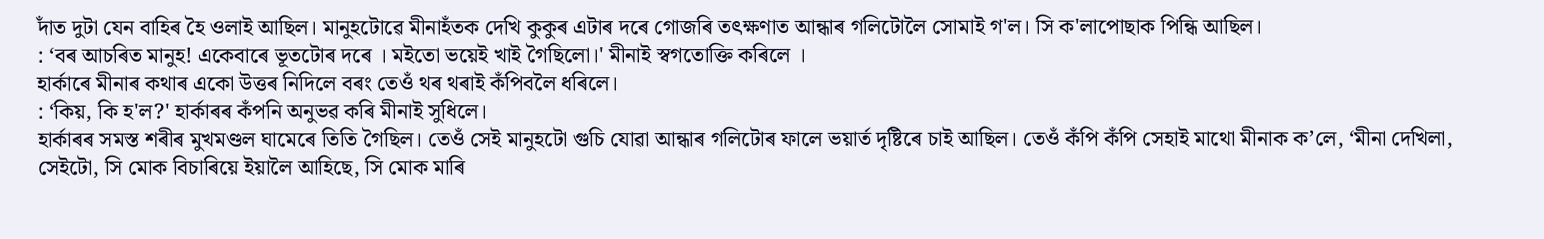দাঁত দুটা যেন বাহিৰ হৈ ওলাই আছিল। মানুহটোৱে মীনাহঁতক দেখি কুকুৰ এটাৰ দৰে গোজৰি তৎক্ষণাত আন্ধাৰ গলিটোলৈ সোমাই গ'ল। সি ক'লাপোছাক পিন্ধি আছিল।
: ‘বৰ আচৰিত মানুহ! একেবাৰে ভূতটোৰ দৰে । মইতো ভয়েই খাই গৈছিলো।' মীনাই স্বগতোক্তি কৰিলে ।
হার্কাৰে মীনাৰ কথাৰ একো উত্তৰ নিদিলে বৰং তেওঁ থৰ থৰাই কঁপিবলৈ ধৰিলে।
: ‘কিয়, কি হ'ল?' হাৰ্কাৰৰ কঁপনি অনুভৱ কৰি মীনাই সুধিলে।
হাৰ্কাৰৰ সমস্ত শৰীৰ মুখমণ্ডল ঘামেৰে তিতি গৈছিল। তেওঁ সেই মানুহটো গুচি যোৱা আন্ধাৰ গলিটোৰ ফালে ভয়ার্ত দৃষ্টিৰে চাই আছিল। তেওঁ কঁপি কঁপি সেহাই মাথো মীনাক ক’লে, ‘মীনা দেখিলা, সেইটো, সি মোক বিচাৰিয়ে ইয়ালৈ আহিছে, সি মোক মাৰি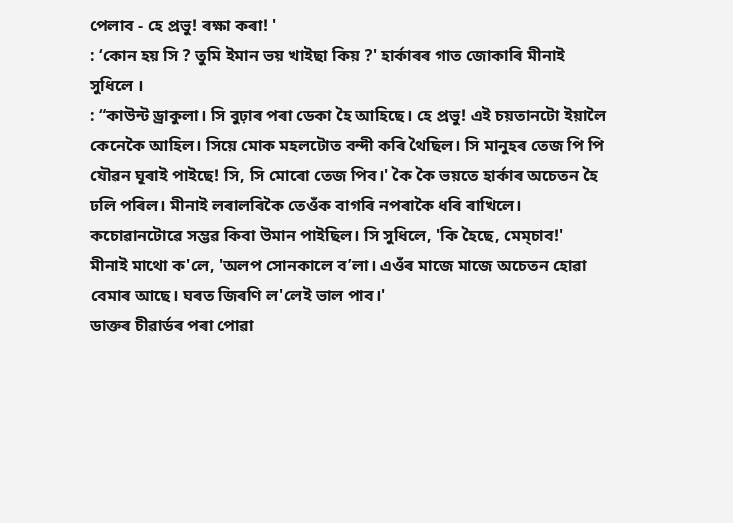পেলাব - হে প্ৰভু! ৰক্ষা কৰা! '
: ‘কোন হয় সি ? তুমি ইমান ভয় খাইছা কিয় ?' হাৰ্কাৰৰ গাত জোকাৰি মীনাই সুধিলে ।
: “কাউন্ট ড্রাকুলা। সি বুঢ়াৰ পৰা ডেকা হৈ আহিছে। হে প্রভু! এই চয়তানটো ইয়ালৈ কেনেকৈ আহিল। সিয়ে মোক মহলটোত বন্দী কৰি থৈছিল। সি মানুহৰ তেজ পি পি যৌৱন ঘূৰাই পাইছে! সি, সি মোৰো তেজ পিব।' কৈ কৈ ভয়তে হাৰ্কাৰ অচেতন হৈ ঢলি পৰিল। মীনাই লৰালৰিকৈ তেওঁক বাগৰি নপৰাকৈ ধৰি ৰাখিলে। কচোৱানটোৱে সম্ভৱ কিবা উমান পাইছিল। সি সুধিলে, 'কি হৈছে, মেম্চাব!'
মীনাই মাথো ক'লে, 'অলপ সোনকালে ব’লা। এওঁৰ মাজে মাজে অচেতন হোৱা বেমাৰ আছে। ঘৰত জিৰণি ল'লেই ভাল পাব।'
ডাক্তৰ চীৱাৰ্ডৰ পৰা পোৱা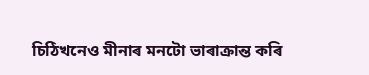চিঠিখনেও মীনাৰ মনটো ভাৰাক্ৰান্ত কৰি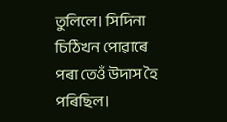তুলিলে। সিদিনা চিঠিখন পোৱাৰে পৰা তেওঁ উদাস হৈ পৰিছিল।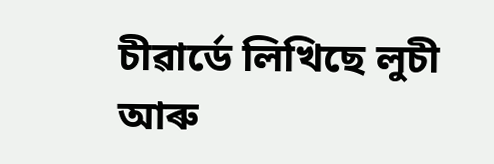চীৱাৰ্ডে লিখিছে লুচী আৰু